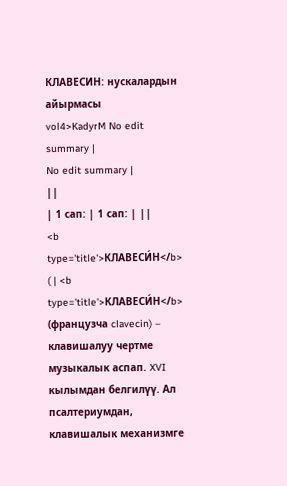КЛАВЕСИН: нускалардын айырмасы
vol4>KadyrM No edit summary |
No edit summary |
||
| 1 сап: | 1 сап: | ||
<b type='title'>КЛАВЕСИ́Н</b> ( | <b type='title'>КЛАВЕСИ́Н</b> (французча clavecin) – клавишалуу чертме музыкалык аспап. XVI кылымдан белгилүү. Ал псалтериумдан, клавишалык механизмге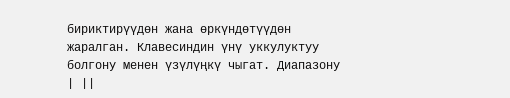бириктирүүдөн жана өркүндөтүүдөн жаралган. Клавесиндин үнү уккулуктуу болгону менен үзүлүңкү чыгат. Диапазону | ||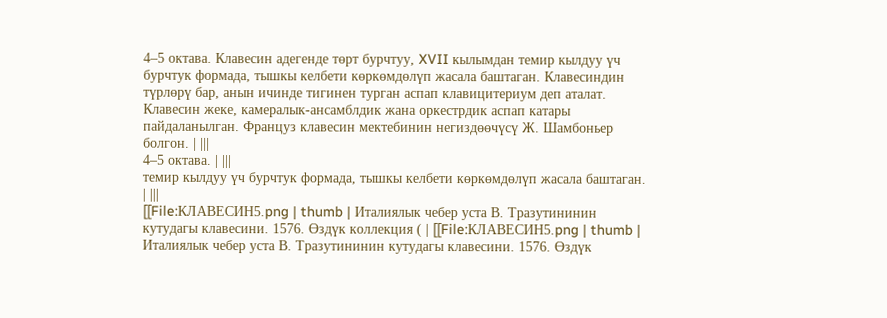4–5 октава. Клавесин адегенде төрт бурчтуу, XVII кылымдан темир кылдуу үч бурчтук формада, тышкы келбети көркөмдөлүп жасала баштаган. Клавесиндин түрлөрү бар, анын ичинде тигинен турган аспап клавицитериум деп аталат. Клавесин жеке, камералык-ансамблдик жана оркестрдик аспап катары пайдаланылган. Француз клавесин мектебинин негиздөөчүсү Ж. Шамбоньер болгон. | |||
4–5 октава. | |||
темир кылдуу үч бурчтук формада, тышкы келбети көркөмдөлүп жасала баштаган. | |||
[[File:КЛАВЕСИН5.png | thumb | Италиялык чебер уста В. Тразутининин кутудагы клавесини. 1576. Өздүк коллекция ( | [[File:КЛАВЕСИН5.png | thumb | Италиялык чебер уста В. Тразутининин кутудагы клавесини. 1576. Өздүк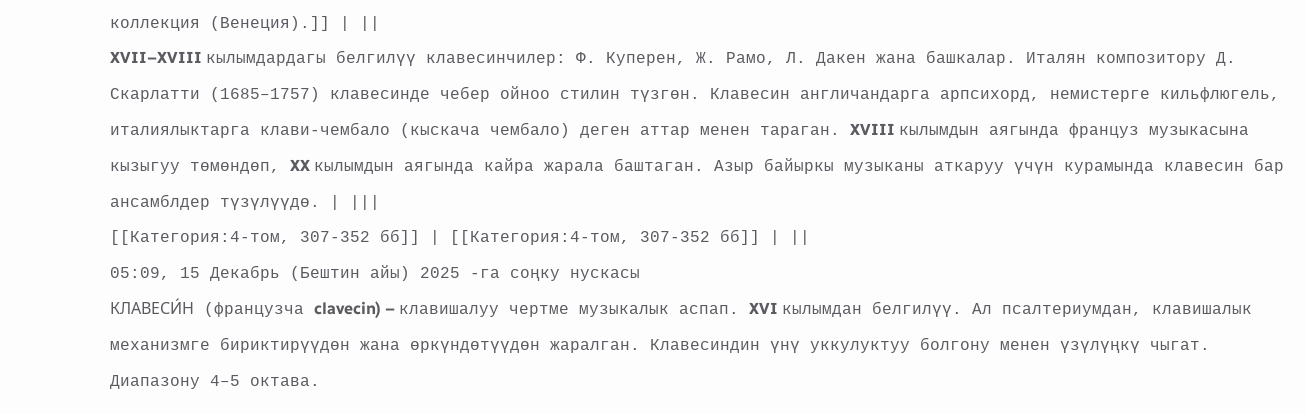коллекция (Венеция).]] | ||
XVII–XVIII кылымдардагы белгилүү клавесинчилер: Ф. Куперен, Ж. Рамо, Л. Дакен жана башкалар. Италян композитору Д. Скарлатти (1685–1757) клавесинде чебер ойноо стилин түзгөн. Клавесин англичандарга арпсихорд, немистерге кильфлюгель, италиялыктарга клави-чембало (кыскача чембало) деген аттар менен тараган. XVIII кылымдын аягында француз музыкасына кызыгуу төмөндөп, XX кылымдын аягында кайра жарала баштаган. Азыр байыркы музыканы аткаруу үчүн курамында клавесин бар ансамблдер түзүлүүдө. | |||
[[Категория:4-том, 307-352 бб]] | [[Категория:4-том, 307-352 бб]] | ||
05:09, 15 Декабрь (Бештин айы) 2025 -га соңку нускасы
КЛАВЕСИ́Н (французча clavecin) – клавишалуу чертме музыкалык аспап. XVI кылымдан белгилүү. Ал псалтериумдан, клавишалык механизмге бириктирүүдөн жана өркүндөтүүдөн жаралган. Клавесиндин үнү уккулуктуу болгону менен үзүлүңкү чыгат. Диапазону 4–5 октава.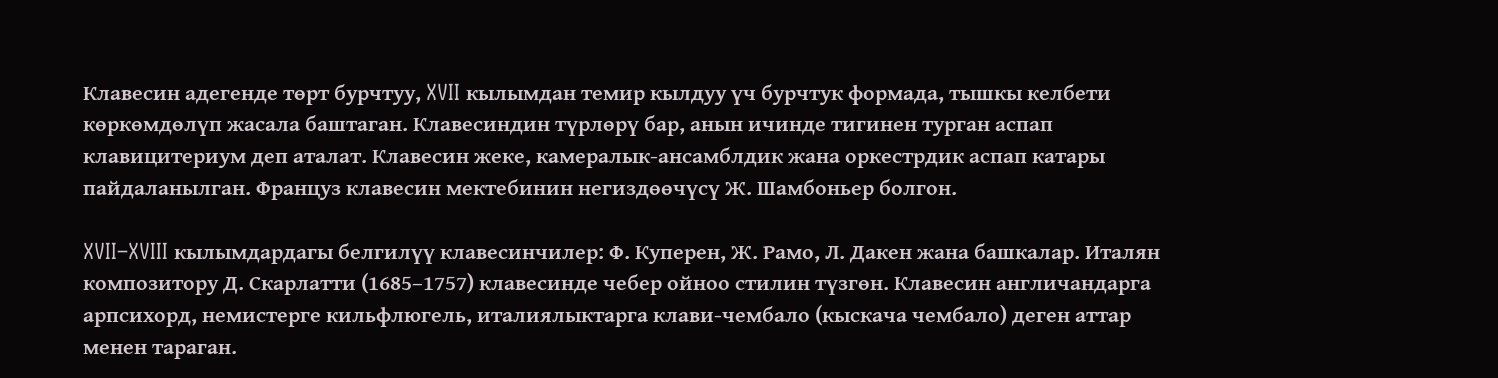Клавесин адегенде төрт бурчтуу, XVII кылымдан темир кылдуу үч бурчтук формада, тышкы келбети көркөмдөлүп жасала баштаган. Клавесиндин түрлөрү бар, анын ичинде тигинен турган аспап клавицитериум деп аталат. Клавесин жеке, камералык-ансамблдик жана оркестрдик аспап катары пайдаланылган. Француз клавесин мектебинин негиздөөчүсү Ж. Шамбоньер болгон.

XVII–XVIII кылымдардагы белгилүү клавесинчилер: Ф. Куперен, Ж. Рамо, Л. Дакен жана башкалар. Италян композитору Д. Скарлатти (1685–1757) клавесинде чебер ойноо стилин түзгөн. Клавесин англичандарга арпсихорд, немистерге кильфлюгель, италиялыктарга клави-чембало (кыскача чембало) деген аттар менен тараган.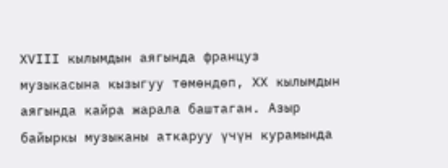XVIII кылымдын аягында француз музыкасына кызыгуу төмөндөп, XX кылымдын аягында кайра жарала баштаган. Азыр байыркы музыканы аткаруу үчүн курамында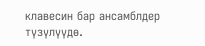клавесин бар ансамблдер түзүлүүдө.